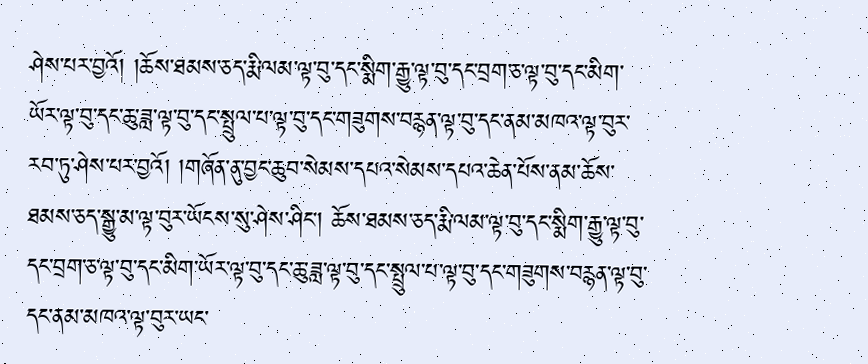ཤེས་པར་བྱའོ། །ཆོས་ཐམས་ཅད་རྨི་ལམ་ལྟ་བུ་དང་སྨིག་རྒྱུ་ལྟ་བུ་དང་བྲག་ཅ་ལྟ་བུ་དང་མིག་ཡོར་ལྟ་བུ་དང་ཆུ་ཟླ་ལྟ་བུ་དང་སྤྲུལ་པ་ལྟ་བུ་དང་གཟུགས་བརྙན་ལྟ་བུ་དང་ནམ་མཁའ་ལྟ་བུར་རབ་ཏུ་ཤེས་པར་བྱའོ། །གཞོན་ནུ་བྱང་ཆུབ་སེམས་དཔའ་སེམས་དཔའ་ཆེན་པོས་ནམ་ཆོས་ཐམས་ཅད་སྒྱུ་མ་ལྟ་བུར་ཡོངས་སུ་ཤེས་ཤིང་། ཆོས་ཐམས་ཅད་རྨི་ལམ་ལྟ་བུ་དང་སྨིག་རྒྱུ་ལྟ་བུ་དང་བྲག་ཅ་ལྟ་བུ་དང་མིག་ཡོར་ལྟ་བུ་དང་ཆུ་ཟླ་ལྟ་བུ་དང་སྤྲུལ་པ་ལྟ་བུ་དང་གཟུགས་བརྙན་ལྟ་བུ་དང་ནམ་མཁའ་ལྟ་བུར་ཡང་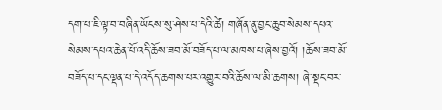དག་པ་ཇི་ལྟ་བ་བཞིན་ཡོངས་སུ་ཤེས་པ་དེའི་ཚེ། གཞོན་ནུ་བྱང་ཆུབ་སེམས་དཔའ་སེམས་དཔའ་ཆེན་པོ་འདི་ཆོས་ཟབ་མོ་བཟོད་པ་ལ་མཁས་པ་ཞེས་བྱའོ། །ཆོས་ཟབ་མོ་བཟོད་པ་དང་ལྡན་པ་དེ་འདོད་ཆགས་པར་འགྱུར་བའི་ཆོས་ལ་མི་ཆགས། ཞེ་སྡང་བར་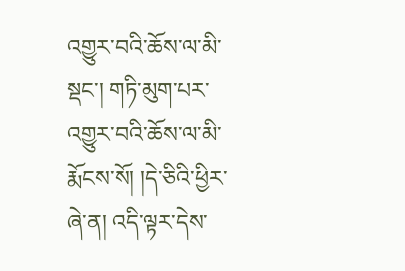འགྱུར་བའི་ཆོས་ལ་མི་སྡང་། གཏི་མུག་པར་འགྱུར་བའི་ཆོས་ལ་མི་རྨོངས་སོ། །དེ་ཅིའི་ཕྱིར་ཞེ་ན། འདི་ལྟར་དེས་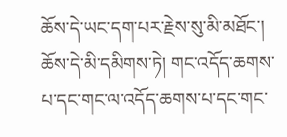ཆོས་དེ་ཡང་དག་པར་རྗེས་སུ་མི་མཐོང་། ཆོས་དེ་མི་དམིགས་ཏེ། གང་འདོད་ཆགས་པ་དང་གང་ལ་འདོད་ཆགས་པ་དང་གང་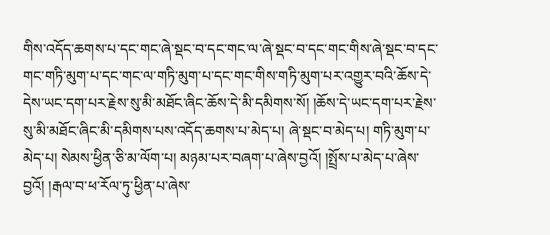གིས་འདོད་ཆགས་པ་དང་གང་ཞེ་སྡང་བ་དང་གང་ལ་ཞེ་སྡང་བ་དང་གང་གིས་ཞེ་སྡང་བ་དང་གང་གཏི་མུག་པ་དང་གང་ལ་གཏི་མུག་པ་དང་གང་གིས་གཏི་མུག་པར་འགྱུར་བའི་ཆོས་དེ་དེས་ཡང་དག་པར་རྗེས་སུ་མི་མཐོང་ཞིང་ཆོས་དེ་མི་དམིགས་སོ། །ཆོས་དེ་ཡང་དག་པར་རྗེས་སུ་མི་མཐོང་ཞིང་མི་དམིགས་པས་འདོད་ཆགས་པ་མེད་པ། ཞེ་སྡང་བ་མེད་པ། གཏི་མུག་པ་མེད་པ། སེམས་ཕྱིན་ཅི་མ་ལོག་པ། མཉམ་པར་བཞག་པ་ཞེས་བྱའོ། །སྤྲོས་པ་མེད་པ་ཞེས་བྱའོ། །རྒལ་བ་ཕ་རོལ་ཏུ་ཕྱིན་པ་ཞེས་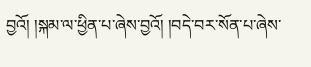བྱའོ། །སྐམ་ལ་ཕྱིན་པ་ཞེས་བྱའོ། །བདེ་བར་སོན་པ་ཞེས་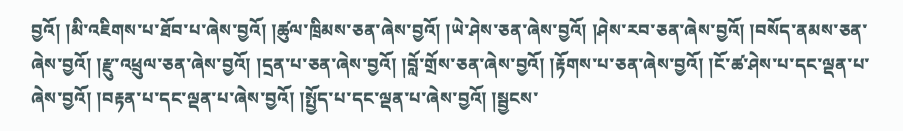བྱའོ། །མི་འཇིགས་པ་ཐོབ་པ་ཞེས་བྱའོ། །ཚུལ་ཁྲིམས་ཅན་ཞེས་བྱའོ། །ཡེ་ཤེས་ཅན་ཞེས་བྱའོ། །ཤེས་རབ་ཅན་ཞེས་བྱའོ། །བསོད་ནམས་ཅན་ཞེས་བྱའོ། །རྫུ་འཕྲུལ་ཅན་ཞེས་བྱའོ། །དྲན་པ་ཅན་ཞེས་བྱའོ། །བློ་གྲོས་ཅན་ཞེས་བྱའོ། །རྟོགས་པ་ཅན་ཞེས་བྱའོ། །ངོ་ཚ་ཤེས་པ་དང་ལྡན་པ་ཞེས་བྱའོ། །བརྟན་པ་དང་ལྡན་པ་ཞེས་བྱའོ། །སྤྱོད་པ་དང་ལྡན་པ་ཞེས་བྱའོ། །སྦྱངས་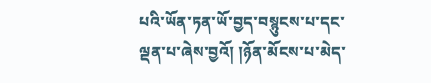པའི་ཡོན་ཏན་ཡོ་བྱད་བསྙུངས་པ་དང་ལྡན་པ་ཞེས་བྱའོ། །ཉོན་མོངས་པ་མེད་